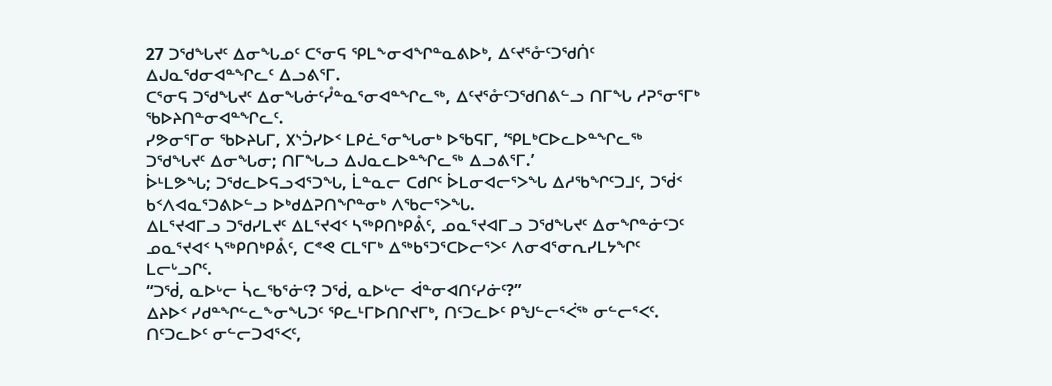27 ᑐᖁᖓᔪᑦ ᐃᓂᖓᓄᑦ ᑕᕐᓂᕋ ᕿᒪᖕᓂᐊᖏᓐᓇᕕᐅᒃ, ᐃᑦᔪᕐᓁᑦᑐᖁᑏᑦ ᐃᒍᓇᖁᓂᐊᓐᖏᓚᑦ ᐃᓗᕕᕐᒥ.
ᑕᕐᓂᕋ ᑐᖁᖓᔪᑦ ᐃᓂᖓᓃᑦᓮᓐᓇᕐᓂᐊᓐᖏᓚᖅ, ᐃᑦᔪᕐᓁᑦᑐᖁᑎᕕᓪᓗ ᑎᒥᖓ ᓱᕈᕐᓂᕐᒥᒃ ᖃᐅᔨᑎᓐᓂᐊᓐᖏᓚᑦ.
ᓯᕗᓂᕐᒥᓂ ᖃᐅᔨᒐᒥ, ᙭ᔅᑑᓯᐅᑉ ᒪᑭᓛᕐᓂᖓᓂᒃ ᐅᖃᕋᒥ, ‘ᕿᒪᒃᑕᐅᓚᐅᓐᖏᓚᖅ ᑐᖁᖓᔪᑦ ᐃᓂᖓᓂ; ᑎᒥᖓᓗ ᐃᒍᓇᓚᐅᓐᖏᓚᖅ ᐃᓗᕕᕐᒥ.’
ᐆᒻᒪᕗᖓ; ᑐᖁᓚᐅᕋᓗᐊᕐᑐᖓ, ᒫᓐᓇᓕ ᑕᑯᒋᑦ ᐆᒪᓂᐊᓕᕐᐳᖓ ᐃᓱᖃᖏᑦᑐᒧᑦ, ᑐᖂᑉ ᑲᑉᐱᐊᓇᕐᑐᕕᐅᓪᓗ ᐅᒃᑯᐃᕈᑎᖏᓐᓂᒃ ᐱᖃᓕᕐᐳᖓ.
ᐃᒪᕐᔪᐊᒥᓗ ᑐᖁᓯᒪᔪᑦ ᐃᒪᕐᔪᐊᑉ ᓴᖅᑭᑎᒃᑭᕔᑦ, ᓄᓇᕐᔪᐊᒥᓗ ᑐᖁᖓᔪᑦ ᐃᓂᖏᓐᓃᑦᑐᑦ ᓄᓇᕐᔪᐊᑉ ᓴᖅᑭᑎᒃᑭᕔᑦ, ᑕᕝᕙ ᑕᒪᕐᒥᒃ ᐃᖅᑲᕐᑐᕐᑕᐅᓕᕐᐳᑦ ᐱᓂᐊᕐᓂᕆᓯᒪᔭᖏᑦ ᒪᓕᒡᓗᒋᑦ.
“ᑐᖂ, ᓇᐅᒡᓕ ᓵᓚᖃᕐᓃᑦ? ᑐᖂ, ᓇᐅᒡᓕ ᐋᓐᓂᐊᑎᑦᓯᓃᑦ?”
ᐃᔨᐅᑉ ᓯᑯᓐᖏᓪᓚᖕᓂᖓᑐᑦ ᕿᓚᒻᒥᐅᑎᒋᔪᒥᒃ, ᑎᑦᑐᓚᐅᑦ ᑭᖑᓪᓕᕐᐹᖅ ᓂᓪᓕᕐᐸᑦ. ᑎᑦᑐᓚᐅᑦ ᓂᓪᓕᑐᐊᕐᐸᑦ,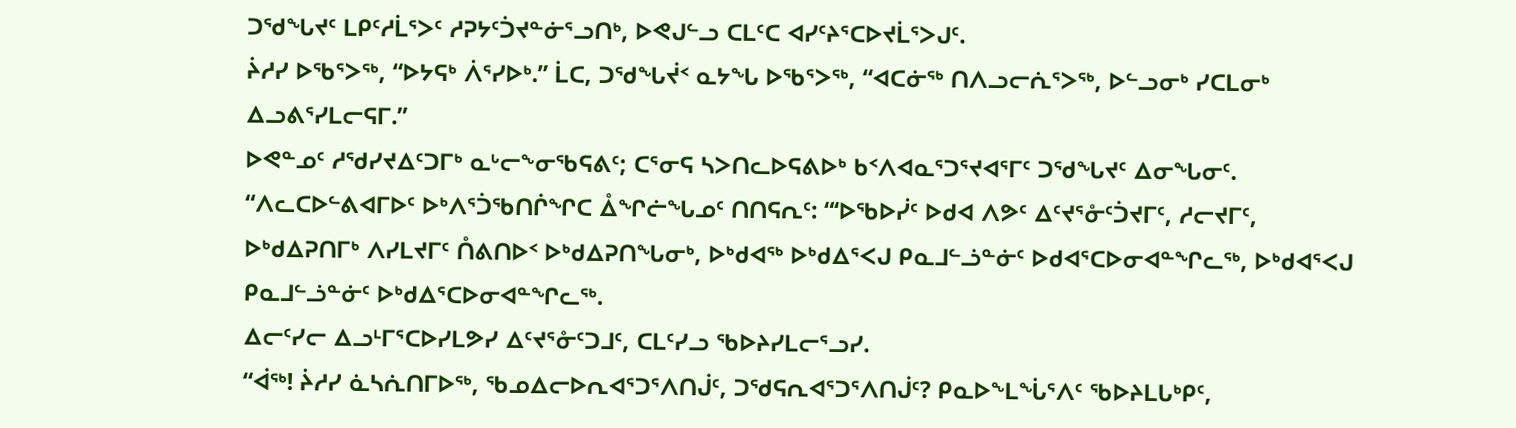ᑐᖁᖓᔪᑦ ᒪᑭᑦᓱᒫᕐᐳᑦ ᓱᕈᔭᑦᑑᔪᓐᓃᕐᓗᑎᒃ, ᐅᕙᒍᓪᓗ ᑕᒪᑦᑕ ᐊᓯᑦᔨᕐᑕᐅᔪᒫᕐᐳᒍᑦ.
ᔩᓱᓯ ᐅᖃᕐᐳᖅ, “ᐅᔭᕋᒃ ᐲᕐᓯᐅᒃ.” ᒫᑕ, ᑐᖁᖓᔫᑉ ᓇᔭᖓ ᐅᖃᕐᐳᖅ, “ᐊᑕᓃᖅ ᑎᐱᓗᓕᕇᕐᐳᖅ, ᐅᓪᓗᓂᒃ ᓯᑕᒪᓂᒃ ᐃᓗᕕᕐᓯᒪᓕᕋᒥ.”
ᐅᕙᓐᓄᑦ ᓱᖁᓯᔪᐃᑦᑐᒥᒃ ᓇᒡᓕᖕᓂᖃᕋᕕᑦ; ᑕᕐᓂᕋ ᓴᐳᑎᓚᐅᕋᕕᐅᒃ ᑲᑉᐱᐊᓇᕐᑐᕐᔪᐊᕐᒥᑦ ᑐᖁᖓᔪᑦ ᐃᓂᖓᓂᑦ.
“ᐱᓚᑕᐅᓪᕕᐊᒥᐅᑦ ᐅᒃᐱᕐᑑᖃᑎᒌᖏᑕ ᐂᖏᓖᖓᓄᑦ ᑎᑎᕋᕆᑦ: “‘ᐅᖃᐅᓰᑦ ᐅᑯᐊ ᐱᕗᑦ ᐃᑦᔪᕐᓁᑦᑑᔪᒥᑦ, ᓱᓕᔪᒥᑦ, ᐅᒃᑯᐃᕈᑎᒥᒃ ᐱᓯᒪᔪᒥᑦ ᑍᕕᑎᐅᑉ ᐅᒃᑯᐃᕈᑎᖓᓂᒃ, ᐅᒃᑯᐊᖅ ᐅᒃᑯᐃᕐᐸᒍ ᑭᓇᒧᓪᓘᓐᓃᑦ ᐅᑯᐊᕐᑕᐅᓂᐊᓐᖏᓚᖅ, ᐅᒃᑯᐊᕐᐸᒍ ᑭᓇᒧᓪᓘᓐᓃᑦ ᐅᒃᑯᐃᕐᑕᐅᓂᐊᓐᖏᓚᖅ.
ᐃᓕᑦᓯᓕ ᐃᓗᒻᒥᕐᑕᐅᓯᒪᕗᓯ ᐃᑦᔪᕐᓁᑦᑐᒧᑦ, ᑕᒪᑦᓯᓗ ᖃᐅᔨᓯᒪᓕᕐᓗᓯ.
“ᐋᖅ! ᔩᓱᓯ ᓈᓴᕇᑎᒥᐅᖅ, ᖃᓄᐃᓕᐅᕆᐊᕐᑐᕐᐱᑎᒎᑦ, ᑐᖁᕋᕆᐊᕐᑐᕐᐱᑎᒎᑦ? ᑭᓇᐅᖕᒪᖔᕐᐱᑦ ᖃᐅᔨᒪᒐᒃᑭᑦ,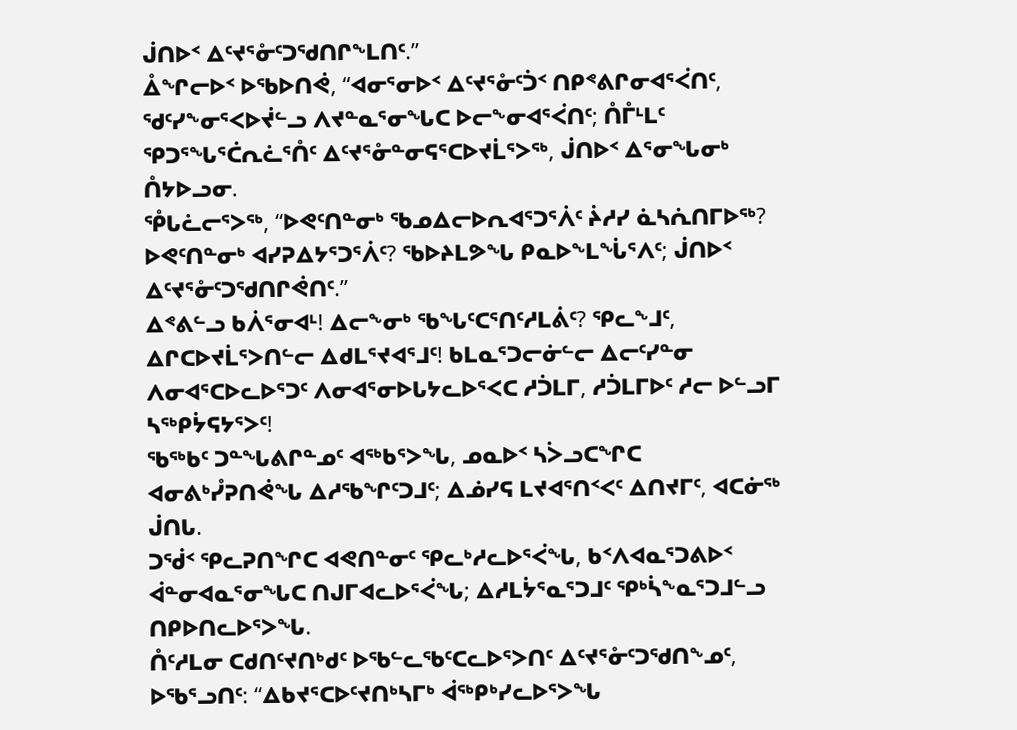ᒎᑎᐅᑉ ᐃᑦᔪᕐᓁᑦᑐᖁᑎᒋᖕᒪᑎᑦ.”
ᐂᖏᓕᐅᑉ ᐅᖃᐅᑎᕚ, “ᐊᓂᕐᓂᐅᑉ ᐃᑦᔪᕐᓁᑦᑑᑉ ᑎᑭᕝᕕᒋᓂᐊᕐᐹᑎᑦ, ᖁᑦᓯᖕᓂᕐᐸᐅᔫᓪᓗ ᐱᔪᓐᓇᕐᓂᖓᑕ ᐅᓕᖕᓂᐊᕐᐹᑎᑦ; ᑍᒤᒻᒪᑦ ᕿᑐᕐᖓᕐᑖᕆᓛᕐᑍᑦ ᐃᑦᔪᕐᓁᓐᓂᕋᕐᑕᐅᔪᒫᕐᐳᖅ, ᒎᑎᐅᑉ ᐃᕐᓂᖓᓂᒃ ᑍᔭᐅᓗᓂ.
ᕾᒐᓛᓕᕐᐳᖅ, “ᐅᕙᑦᑎᓐᓂᒃ ᖃᓄᐃᓕᐅᕆᐊᕐᑐᕐᐲᑦ ᔩᓱᓯ ᓈᓴᕇᑎᒥᐅᖅ? ᐅᕙᑦᑎᓐᓂᒃ ᐊᓯᕈᐃᔭᕐᑐᕐᐲᑦ? ᖃᐅᔨᒪᕗᖓ ᑭᓇᐅᖕᒪᖔᕐᐱᑦ; ᒎᑎᐅᑉ ᐃᑦᔪᕐᓁᑦᑐᖁᑎᒋᕚᑎᑦ.”
ᐃᕝᕕᓪᓗ ᑲᐲᕐᓂᐊᒻ! ᐃᓕᖕᓂᒃ ᖃᖓᑦᑕᕐᑎᑦᓱᒪᕖᑦ? ᕿᓚᖕᒧᑦ, ᐃᒋᑕᐅᔪᒫᕐᐳᑎᓪᓕ ᐃᑯᒪᕐᔪᐊᕐᒧᑦ! ᑲᒪᓇᕐᑐᓕᓃᓪᓕ ᐃᓕᑦᓯᓐᓂ ᐱᓂᐊᕐᑕᐅᓚᐅᕐᑐᑦ ᐱᓂᐊᕐᓂᐅᒐᔭᓚᐅᕐᐸᑕ ᓱᑑᒪᒥ, ᓱᑑᒪᒥᐅᑦ ᓱᓕ ᐅᓪᓗᒥ ᓴᖅᑭᔮᕋᔭᕐᐳᑦ!
ᖃᖅᑲᑦ ᑐᓐᖓᕕᒋᓐᓄᑦ ᐊᖅᑲᕐᐳᖓ, ᓄᓇᐅᑉ ᓴᐴᓗᑕᖏᑕ ᐊᓂᕕᒃᓮᕈᑎᕚᖓ ᐃᓱᖃᖏᑦᑐᒧᑦ; ᐃᓅᓯᕋ ᒪᔪᐊᕐᑎᑉᐸᑦ ᐃᑎᔪᒥᑦ, ᐊᑕᓃᖅ ᒎᑎᒐ.
ᑐᖂᑉ ᕿᓚᕈᑎᖏᑕ ᐊᕙᑎᓐᓂᑦ ᕿᓚᒃᓱᓚᐅᕐᐹᖓ, ᑲᑉᐱᐊᓇᕐᑐᕕᐅᑉ ᐋᓐᓂᐊᓇᕐᓂᖓᑕ ᑎᒍᒥᐊᓚᐅᕐᐹᖓ; ᐃᓱᒪᔮᕐᓇᕐᑐᒧᑦ ᕿᒃᓵᖕᓇᕐᑐᒧᓪᓗ ᑎᑭᐅᑎᓚᐅᕐᐳᖓ.
ᑍᑦᓱᒪᓂ ᑕᑯᑎᑦᔪᑎᒃᑯᑦ ᐅᖃᓪᓚᖃᑦᑕᓚᐅᕐᐳᑎᑦ ᐃᑦᔪᕐᓁᑦᑐᖁᑎᖕᓄᑦ, ᐅᖃᕐᓗᑎᑦ: “ᐃᑲᔪᕐᑕᐅᑦᔪᑎᒃᓴᒥᒃ ᐋᖅᑭᒃᓯᓚᐅᕐᐳᖓ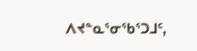ᐱᔪᓐᓇᕐᓂᖃᕐᑐᒧᑦ,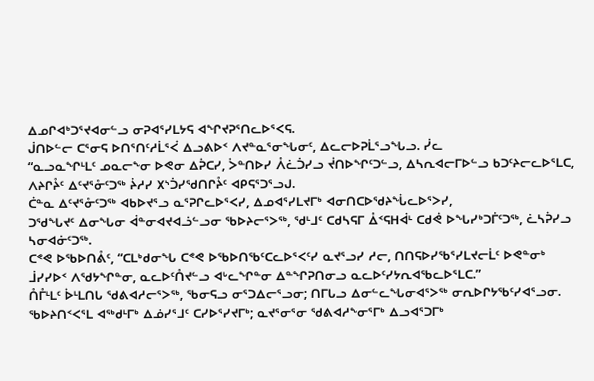ᐃᓄᒋᐊᒃᑐᕐᔪᐊᓂᓪᓗ ᓂᕈᐊᕐᓯᒪᔭᕋ ᐊᖏᔪᕈᕐᑎᓚᐅᕐᐸᕋ.
ᒎᑎᐅᓪᓕ ᑕᕐᓂᕋ ᐅᑎᕐᑎᑦᓱᒫᕐᐹ ᐃᓗᕕᐅᑉ ᐱᔪᓐᓇᕐᓂᖓᓂᑦ, ᐃᓚᓕᐅᕈᒫᕐᓗᖓᓗ. ᓰᓚ
“ᓇᓗᓇᖏᒻᒪᑦ ᓄᓇᓕᖕᓂ ᐅᕙᓂ ᐃᕉᑕᓯ, ᐴᓐᑎᐅᓯ ᐰᓛᑑᓯᓗ ᔫᑎᐅᖏᑦᑐᓪᓗ, ᐃᓴᕆᐊᓕᒥᐅᓪᓗ ᑲᑐᑦᔨᓕᓚᐅᕐᒪᑕ, ᐱᔨᒋᔧᑦ ᐃᑦᔪᕐᓁᑦᑐᖅ ᔩᓱᓯ ᙭ᔅᑑᓯᖁᑎᒋᔧᑦ ᐊᑭᕋᕐᑐᕐᓗᒍ.
ᑖᓐᓇ ᐃᑦᔪᕐᓁᑦᑐᖅ ᐊᑲᐅᔪᕐᓗ ᓇᕐᕈᒋᓚᐅᕐᐸᓯ, ᐃᓄᐊᕐᓯᒪᔪᒥᒃ ᐊᓂᑎᑕᐅᖁᔨᖔᓚᐅᕐᐳᓯ,
ᑐᖁᖓᔪᑦ ᐃᓂᖓᓂ ᐋᓐᓂᐊᔪᐊᓘᓪᓗᓂ ᖃᐅᔨᓕᕐᐳᖅ, ᖁᒻᒧᑦ ᑕᑯᓴᕋᒥ ᐂᑉᕋᕼᐋᒻ ᑕᑯᕚ ᐅᖓᓯᒃᑐᒦᑦᑐᖅ, ᓛᓴᕉᓯᓗ ᓴᓂᐊᓃᑦᑐᖅ.
ᑕᕝᕙ ᐅᖃᐅᑎᕔᑦ, “ᑕᒪᒃᑯᓂᖓ ᑕᕝᕙ ᐅᖃᐅᑎᖃᑦᑕᓚᐅᕐᐸᑦᓯ ᓇᔪᕐᓗᓯ ᓱᓕ, ᑎᑎᕋᐅᓯᖃᕐᓯᒪᔪᓕᒫᑦ ᐅᕙᓐᓂᒃ ᒨᓯᓯᐅᑉ ᐱᖁᔭᖏᓐᓂ, ᓇᓚᐅᑦᑍᔪᓪᓗ ᐊᒡᓚᖏᓐᓂ ᐃᓐᖏᕈᑎᓂᓗ ᓇᓚᐅᑦᓯᔭᕆᐊᖃᓚᐅᕐᒪᑕ.”
ᑍᒤᒻᒪᑦ ᐆᒻᒪᑎᒐ ᖁᕕᐊᓱᓕᕐᐳᖅ, ᖃᓂᕋᓗ ᓂᕐᑐᐃᓕᕐᓗᓂ; ᑎᒥᒐᓗ ᐃᓂᓪᓚᖓᓂᐊᕐᐳᖅ ᓂᕆᐅᒋᔭᖃᑦᓯᐊᕐᓗᓂ.
ᖃᐅᔨᑎᑉᐸᕐᒪ ᐊᖅᑯᒻᒥᒃ ᐃᓅᓯᕐᒧᑦ ᑕᓯᐅᕐᓯᔪᒥᒃ; ᓇᔪᕐᓂᕐᓂ ᖁᕕᐊᓱᖕᓂᕐᒥᒃ ᐃᓗᐊᕐᑐᒥᒃ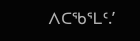ᐱᑕᖃᕐᒪᑦ.’